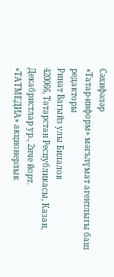Сәхифәләр
«Татар-информ» мәгълүмат агентлыгы баш редакторы
Ринат Вагыйз улы Билалов
420066, Татарстан Республикасы, Казан, Декабристлар ур., 2нче йорт.
«ТАТМЕДИА» акционерлык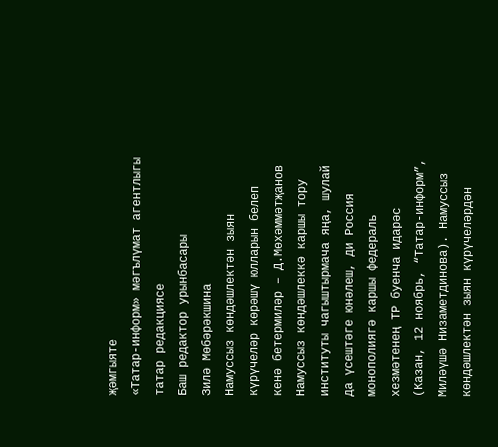җәмгыяте
«Татар-информ» мәгълүмат агентлыгы татар редакциясе
Баш редактор урынбасары
Зилә Мөбәрәкшина
Намуссыз көндәшлектән зыян күрүчеләр көрәшү юлларын белеп кенә бетермиләр – Д.Мөхәммәтҗанов
Намуссыз көндәшлеккә каршы тору институты чагыштырмача яңа, шулай да үсештәге юнәлеш, ди Россия монополиягә каршы федераль хезмәтенең ТР буенча идарәс
(Казан, 12 ноябрь, “Татар-информ”, Миләүшә Низаметдинова). Намуссыз көндәшлектән зыян күрүчеләрдән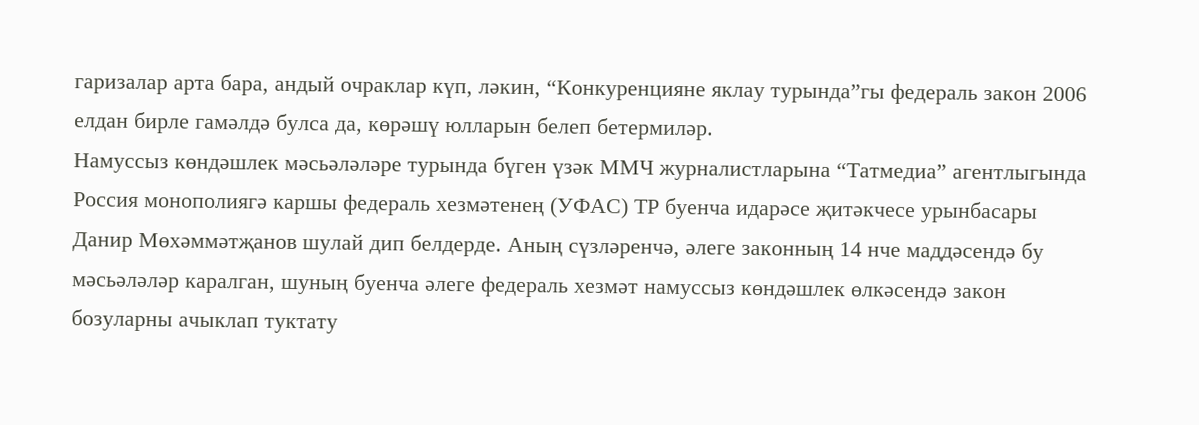гаризалар арта бара, андый очраклар күп, ләкин, “Конкуренцияне яклау турында”гы федераль закон 2006 елдан бирле гамәлдә булса да, көрәшү юлларын белеп бетермиләр.
Намуссыз көндәшлек мәсьәләләре турында бүген үзәк ММЧ журналистларына “Татмедиа” агентлыгында Россия монополиягә каршы федераль хезмәтенең (УФАС) ТР буенча идарәсе җитәкчесе урынбасары Данир Мөхәммәтҗанов шулай дип белдерде. Аның сүзләренчә, әлеге законның 14 нче маддәсендә бу мәсьәләләр каралган, шуның буенча әлеге федераль хезмәт намуссыз көндәшлек өлкәсендә закон бозуларны ачыклап туктату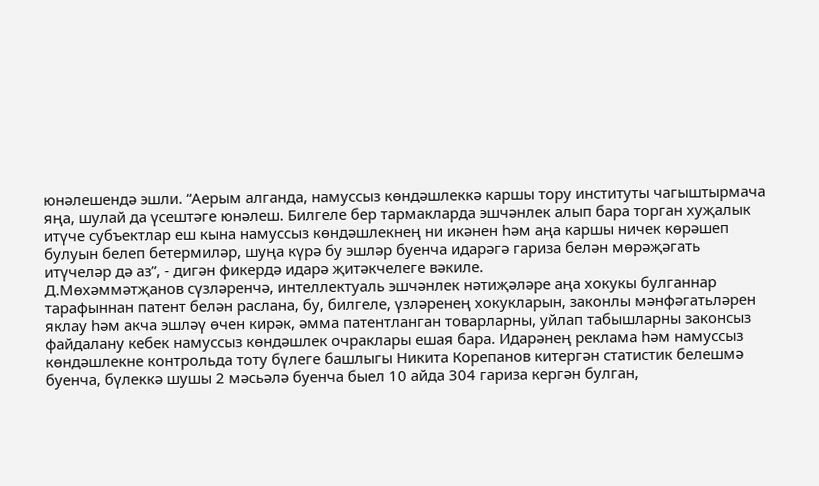юнәлешендә эшли. “Аерым алганда, намуссыз көндәшлеккә каршы тору институты чагыштырмача яңа, шулай да үсештәге юнәлеш. Билгеле бер тармакларда эшчәнлек алып бара торган хуҗалык итүче субъектлар еш кына намуссыз көндәшлекнең ни икәнен һәм аңа каршы ничек көрәшеп булуын белеп бетермиләр, шуңа күрә бу эшләр буенча идарәгә гариза белән мөрәҗәгать итүчеләр дә аз”, - дигән фикердә идарә җитәкчелеге вәкиле.
Д.Мөхәммәтҗанов сүзләренчә, интеллектуаль эшчәнлек нәтиҗәләре аңа хокукы булганнар тарафыннан патент белән раслана, бу, билгеле, үзләренең хокукларын, законлы мәнфәгатьләрен яклау һәм акча эшләү өчен кирәк, әмма патентланган товарларны, уйлап табышларны законсыз файдалану кебек намуссыз көндәшлек очраклары ешая бара. Идарәнең реклама һәм намуссыз көндәшлекне контрольда тоту бүлеге башлыгы Никита Корепанов китергән статистик белешмә буенча, бүлеккә шушы 2 мәсьәлә буенча быел 10 айда 304 гариза кергән булган,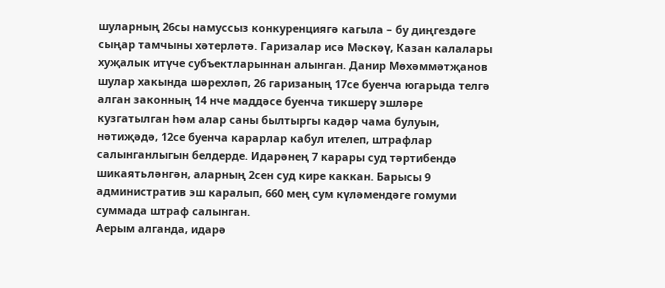шуларның 26сы намуссыз конкуренциягә кагыла – бу диңгездәге сыңар тамчыны хәтерләтә. Гаризалар исә Мәскәү, Казан калалары хуҗалык итүче субъектларыннан алынган. Данир Мөхәммәтҗанов шулар хакында шәрехләп, 26 гаризаның 17се буенча югарыда телгә алган законның 14 нче маддәсе буенча тикшерү эшләре кузгатылган һәм алар саны былтыргы кадәр чама булуын, нәтиҗәдә, 12се буенча карарлар кабул ителеп, штрафлар салынганлыгын белдерде. Идарәнең 7 карары суд тәртибендә шикаятьләнгән, аларның 2сен суд кире каккан. Барысы 9 административ эш каралып, 660 мең сум күләмендәге гомуми суммада штраф салынган.
Аерым алганда, идарә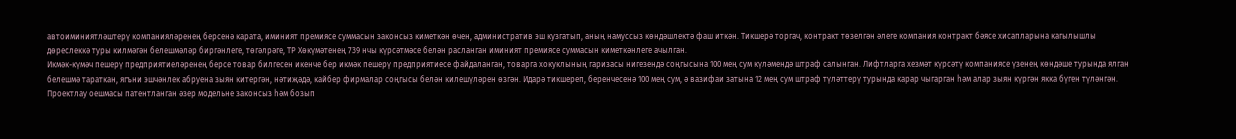автоиминиятләштерү компанияләренең берсенә карата, иминият премиясе суммасын законсыз киметкән өчен, административ эш кузгатып, аның намуссыз көндәшлектә фаш иткән. Тикшерә торгач, контракт төзелгән әлеге компания контракт бәясе хисапларына кагылышлы дөреслеккә туры килмәгән белешмәләр биргәнлеге, төгәлрәге, ТР Хөкүмәтенең 739 нчы күрсәтмәсе белән расланган иминият премиясе суммасын киметкәнлеге ачылган.
Икмәк-күмәч пешерү предприятиеләренең берсе товар билгесен икенче бер икмәк пешерү предприятиесе файдаланган, товарга хокуклының гаризасы нигезендә соңгысына 100 мең сум күләмендә штраф салынган. Лифтларга хезмәт күрсәтү компаниясе үзенең көндәше турында ялган белешмә тараткан, ягъни эшчәнлек абруена зыян китергән, нәтиҗәдә, кайбер фирмалар соңгысы белән килешүләрен өзгән. Идарә тикшереп, беренчесенә 100 мең сум, ә вазифаи затына 12 мең сум штраф түләттерү турында карар чыгарган һәм алар зыян күргән якка бүген түләнгән. Проектлау оешмасы патентланган әзер модельне законсыз һәм бозып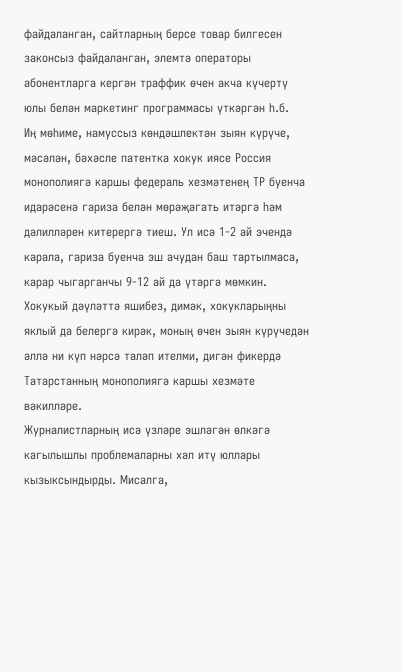файдаланган, сайтларның берсе товар билгесен законсыз файдаланган, элемтә операторы абонентларга кергән траффик өчен акча күчертү юлы белән маркетинг программасы үткәргән һ.б.
Иң мөһиме, намуссыз көндәшлектән зыян күрүче, мәсәлән, бәхәсле патентка хокук иясе Россия монополиягә каршы федераль хезмәтенең ТР буенча идарәсенә гариза белән мөрәҗәгать итәргә һәм дәлилләрен китерергә тиеш. Ул исә 1-2 ай эчендә карала, гариза буенча эш ачудан баш тартылмаса, карар чыгарганчы 9-12 ай да үтәргә мөмкин. Хокукый дәүләттә яшибез, димәк, хокукларыңны яклый да белергә кирәк, моның өчен зыян күрүчедән әллә ни күп нәрсә таләп ителми, дигән фикердә Татарстанның монополиягә каршы хезмәте вәкилләре.
Журналистларның исә үзләре эшләгән өлкәгә кагылышлы проблемаларны хәл итү юллары кызыксындырды. Мисалга,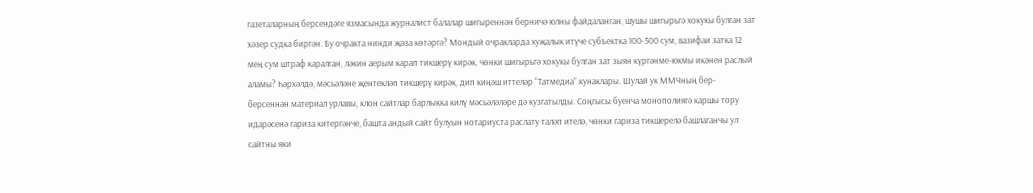газеталарның берсендәге язмасында журналист балалар шигыреннән берничә юлны файдаланган, шушы шигырьгә хокукы булган зат хәзер судка биргән. Бу очракта нинди җәза көтәргә? Мондый очракларда хуҗалык итүче субъектка 100-500 сум, вазифаи затка 12 мең сум штраф каралган, ләкин аерым карап тикшерү кирәк, чөнки шигырьгә хокукы булган зат зыян күргәнме-юкмы икәнен раслый аламы? Һәрхәлдә, мәсьәләне җентекләп тикшерү кирәк, дип киңәш иттеләр “Татмедиа” кунаклары. Шулай ук ММЧның бер-берсеннән материал урлавы, клон сайтлар барлыкка килү мәсьәләләре дә кузгатылды. Соңгысы буенча монополиягә каршы тору идарәсенә гариза китергәнче, башта андый сайт булуын нотариуста раслату таләп ителә, чөнки гариза тикшерелә башлаганчы ул сайтны яки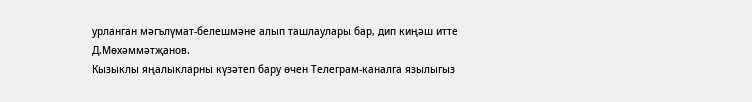урланган мәгълүмат-белешмәне алып ташлаулары бар, дип киңәш итте Д.Мөхәммәтҗанов.
Кызыклы яңалыкларны күзәтеп бару өчен Телеграм-каналга язылыгыз